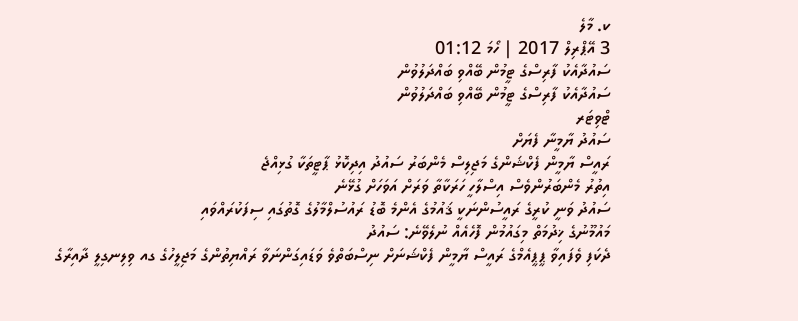ކ. މާލެ
3 އޭޕްރިލް 2017 | ހޯމަ 01:12
ސައުދާއެކު ފާރިސްގެ ޓީމުން ބޭއްވި ބައްދަލުވުން
ސައުދާއެކު ފާރިސްގެ ޓީމުން ބޭއްވި ބައްދަލުވުން
ޓްވިޓަރ
ސައުދު ޔާމީނާ ފެޔަށް
ރައީސް ޔާމީން ފެކްޝަންގެ މަޖިލިސް މެންބަރު ސައުދު އިދިކޮޅު ޕާޓީތަކާ ގުޅިއްޖެ
އިތުރު މެންބަރުންވެސް އިސްލާހީ ހަރަކާތާ ވަރަށް އަވަހަށް ގުޅޭނެ
ސައުދު ވަނީ ކުރީގެ ރައީސުންނަކީ ޤައުމުގެ އެންމެ ބޮޑު ރައުސުލްމާލުގެ ގޮތުގައި ސިފަކުރައްވައި
މައުމޫނުގެ ޚިދުމަތް މިގައުމުން ފޮހެއެއް ނުލެވޭނެ: ސައުދު
ދެކަފި ވެފައިވާ ޕީޕީއެމްގެ ރައީސް ޔާމީން ފެކްޝަނަށް ނިސްބަތްވެ ވަޑައިގަންނަވާ ރައްޔިތުންގެ މަޖިލީހުގެ ގއ ވިލިނގިލީ ދާއިރާގެ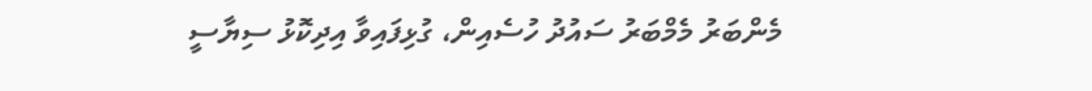މެންބަރު މެމްބަރު ސައުދު ހުސެއިން، ގުޅިފައިވާ އިދިކޮޅު ސިޔާސީ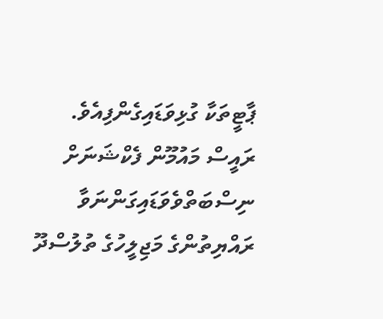ޕާޓީތަކާ ގުޅިވަޑައިގެންފިއެވެ.
ރައީސް މައުމޫން ފެކްޝަނަށް ނިސްބަތްވެވަޑައިގަންނަވާ ރައްޔިތުންގެ މަޖިލީހުގެ ތުލުސްދޫ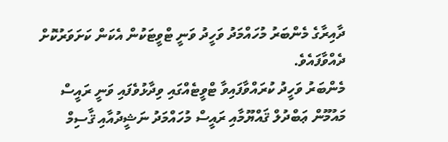ދާއިރާގެ މެންބަރު މުހައްމަދު ވަހީދު ވަނީ ޓްވީޓަކުން އެކަން ކަށަވަރުކޮށް ދެއްވާފައެވެ.
މެންބަރު ވަހީދު ކުރައްވާފައިވާ ޓްވީޓެއްގައި ވިދާޅުވެފައި ވަނީ ރައީސް މައުމޫން ޢަބްދުލް ޤައްޔޫމާއި ރައީސް މުހައްމަދު ނަޝީދުއާއި ޤާސިމް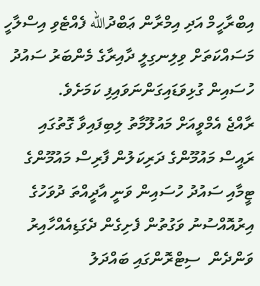އިބްރާހީމް އަދި އިމްރާން ޢަބްދުالله ފެއްޓެވި އިސްލާހީ މަސައްކަތަށް ވިލިނގިލީ ދާއިރާގެ މެންބަރު ސައުދު ހުސައިން ގުޅިވަޑައިގަންނަވައިފި ކަމަށެވެ.
ރާއްޖެ އެމްވީއަށް މައުލޫމާތު ލިބިފައިވާ ގޮތުގައި ރައީސް މައުމޫންގެ ދަރިކަލުން ފާރިސް މައުމޫންގެ ޓީމާއި ސައުދު ހުސައިން ވަނީ އާދީއްތަ ދުވަހުގެ އިރުއޮއްސުނު ވަގުތުން ފެށިގެން ދެގަޑިއެއްހާއިރު ވަންދެން  ސިޓްރޮންގައި ބައްދަލު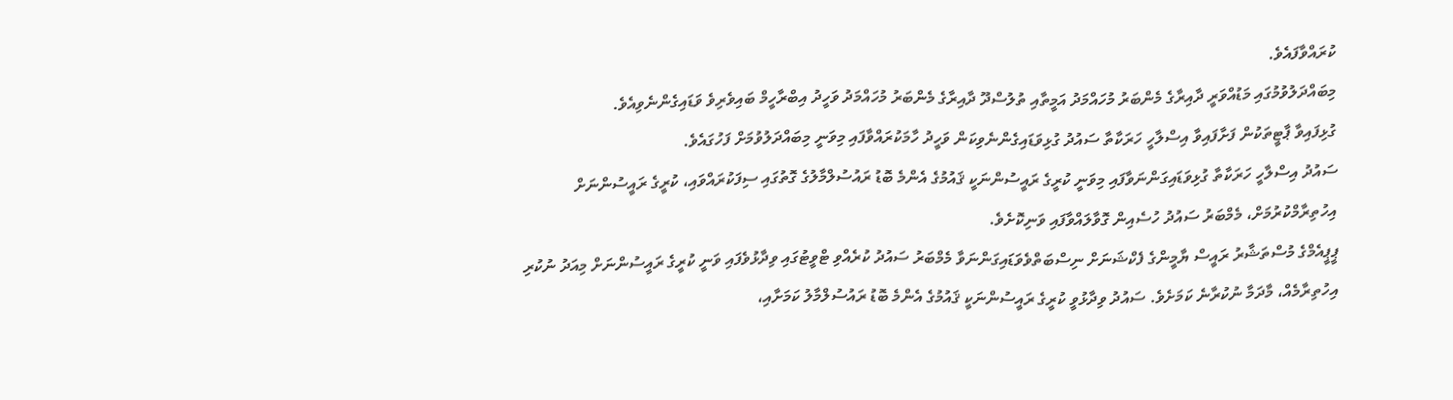ކުރައްވާފައެވެ.
މިބައްދަލުވުމުގައި މަޑުއްވަރީ ދާއިރާގެ މެންބަރު މުހައްމަދު އަމީތާއި ތުލުސްދޫ ދާއިރާގެ މެންބަރު މުހައްމަދު ވަހީދު އިބްރާހީމް ބައިވެރިވެ ވަޑައިގެންނެވިއެވެ.
ގުޅިފައިވާ ޕާޓީތަކުން ފަށާފައިވާ އިސްލާހީ ހަރަކާތާ ސައުދު ގުޅިވަޑައިގެންނެވިކަން ވަހީދު ހާމަކުރައްވާފައި މިވަނީ މިބައްދަލުވުމަށް ފަހުގައެވެ.
ސައުދު އިސްލާހީ ހަރަކާތާ ގުޅިވަޑައިގަންނަވާފައި މިވަނީ ކުރީގެ ރައީސުންނަކީ ޤައުމުގެ އެންމެ ބޮޑު ރައުސުލްމާލުގެ ގޮތުގައި ސިފަކުރައްވައި، ކުރީގެ ރައީސުންނަށް އިހުތިރާމްކުރުމަށް، މެމްބަރު ސައުދު ހުސެއިން ގޮވާލައްވާފައި ވަނިކޮށެވެ.
ޕީޕީއެމްގެ މުސްތަޝާރު ރައީސް ޔާމީންގެ ފެކްޝަނަށް ނިސްބަތްވެވަޑައިގަންނަވާ މެމްބަރު ސައުދު ކުރެއްވި ޓްވީޓުގައި ވިދާޅުވެފައި ވަނީ ކުރީގެ ރައީސުންނަށް މިއަދު ނުކުރި އިހުތިރާމެއް، މާދަމާ ނުކުރާނެ ކަމަށެވެ. ސައުދު ވިދާޅުވީ ކުރީގެ ރައީސުންނަކީ ޤައުމުގެ އެންމެ ބޮޑު ރައުސުލްމާލު ކަމަށާއި،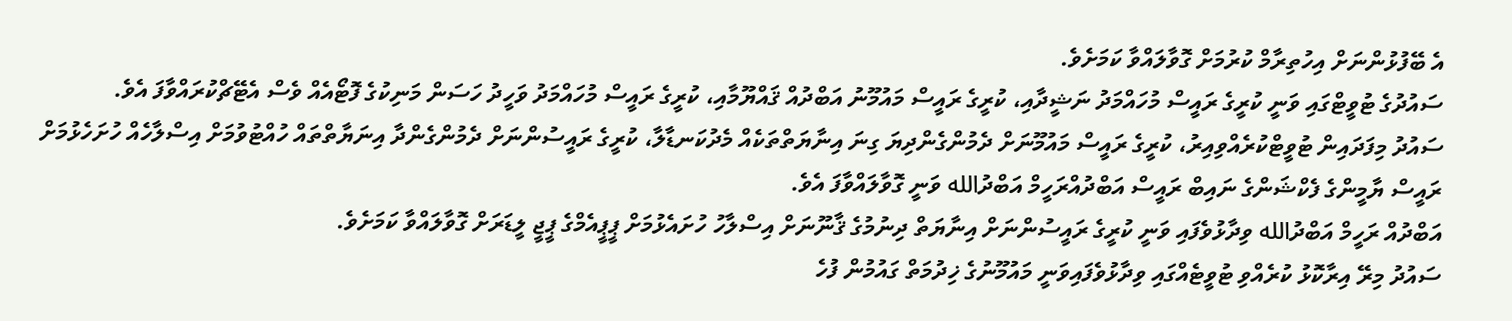އެ ބޭފުޅުންނަށް އިހުތިރާމް ކުރުމަށް ގޮވާލައްވާ ކަމަށެވެ.
ސައުދުގެ ޓުވީޓްގައި ވަނީ ކުރީގެ ރައީސް މުހައްމަދު ނަޝީދާއި، ކުރީގެ ރައީސް މައުމޫނު އަބްދުއް ޤައްޔޫމާއި، ކުރީގެ ރައީސް މުހައްމަދު ވަހީދު ހަސަން މަނިކުގެ ފޮޓޯއެއް ވެސް އެޓޭޗްކުރައްވާފަ އެވެ.
ސައުދު މިފަދައިން ޓުވީޓްކުރެއްވިއިރު، ކުރީގެ ރައީސް މައުމޫނަށް ދެމުންގެންދިޔަ ގިނަ އިނާޔަތްތަކެއް މެދުކަނޑާލާ، ކުރީގެ ރައީސުންނަށް ދެމުންގެންދާ އިނަޔާތްތައް ހުއްޓުވުމަށް އިސްލާހެއް ހުށަހެޅުމަށް ރައީސް ޔާމީންގެ ފެކްޝަންގެ ނައިބް ރައީސް އަބްދުއްރަހީމް އަބްދުالله ވަނީ ގޮވާލައްވާފަ އެވެ.
އަބްދުއް ރަހީމް އަބްދުالله ވިދާޅުވެފައި ވަނީ ކުރީގެ ރައީސުންނަށް އިނާޔަތް ދިނުމުގެ ޤާނޫނަށް އިސްލާހު ހުށައެޅުމަށް ޕީޕީއެމްގެ ޕީޖީ ލީޑަރަށް ގޮވާލައްވާ ކަމަށެވެ.
ސައުދު މިރޭ އިރާކޮޅު ކުރެއްވި ޓުވީޓެއްގައި ވިދާޅުވެފައިވަނީ މައުމޫނުގެ ޚިދުމަތް ގައުމުން ފުހެ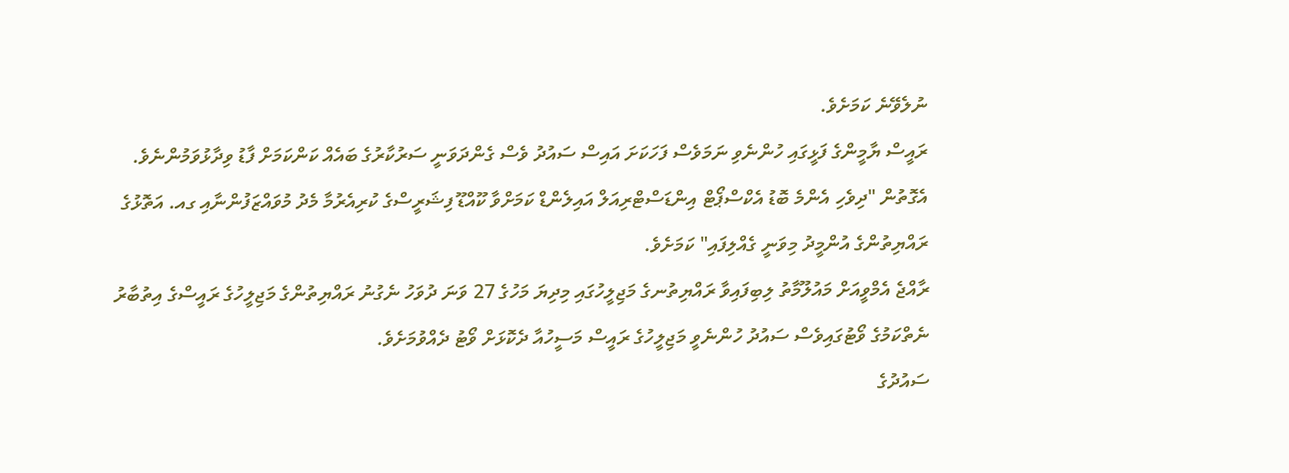ނުލެވޭނެ ކަމަށެވެ.
ރައީސް ޔާމީންގެ ފަޅީގައި ހުންނެވި ނަމަވެސް ފަހަކަށަ އައިސް ސައުދު ވެސް ގެންދަވަނީ ސަރުކާރުގެ ބައެއް ކަންކަމަށް ފާޑު ވިދާޅުވަމުންނެވެ. އެގޮތުން "ދިވެހި އެންމެ ބޮޑު އެކްސްޕޯޓް އިންޑަސްޓްރިއަލް އައިލެންޑް ކަމަށްވާ ކޫއްޑޫ ފިޝަރީސްގެ ކުރިއެރުމާ މެދު މުވައްޒަފުންނާއި ގއ. އަތޮޅުގެ ރައްޔިތުންގެ އުންމީދު މިވަނީ ގެއްލިފައި" ކަމަށެވެ.
ރާއްޖެ އެމްވީއަށް މައުލޫމާތު ލިބިފައިވާ ރައްޔިތުނގެ މަޖިލީހުގައި މިދިޔަ މަހުގެ 27 ވަނަ ދުވަހު ނެގުނު ރައްޔިތުންގެ މަޖިލީހުގެ ރައީސްގެ އިތުބާރު ނެތްކަމުގެ ވޯޓުގައިވެސް ސައުދު ހުންނެވީ މަޖިލީހުގެ ރައީސް މަސީހުއާ ދެކޮޅަށް ވޯޓު ދެއްވުމަށެވެ.
ސައުދުގެ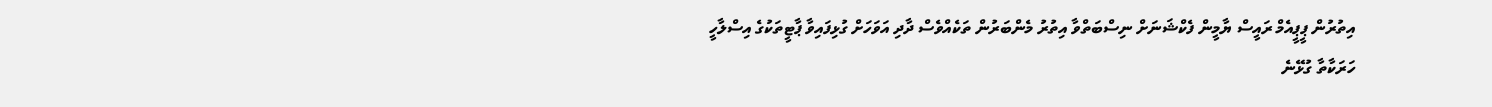އިތުރުން ޕީޕީއެމް ރައީސް ޔާމީން ފެކްޝަނަށް ނިސްބަތްވާ އިތުރު މެންބަރުން ތަކެއްވެސް ދާދި އަވަހަށް ގުޅިފައިވާ ޕާޓީތަކުގެ އިސްލާހީ ހަރަކާތާ ގުޅޭނެ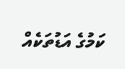ކަމުގެ އަޑުތަކެއް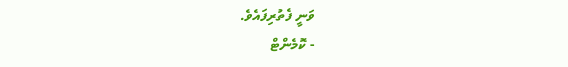ވަނީ ފެތުރިފައެވެ.
- ކޮމެންޓް